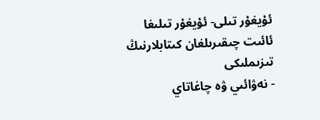ئۇيغۇر تىلى- ئۇيغۇر تىلىغا ئائىت چىقىرىلغان كىتابلارنىڭ تىزىملىكى
- نەۋائىي ۋە چاغاتاي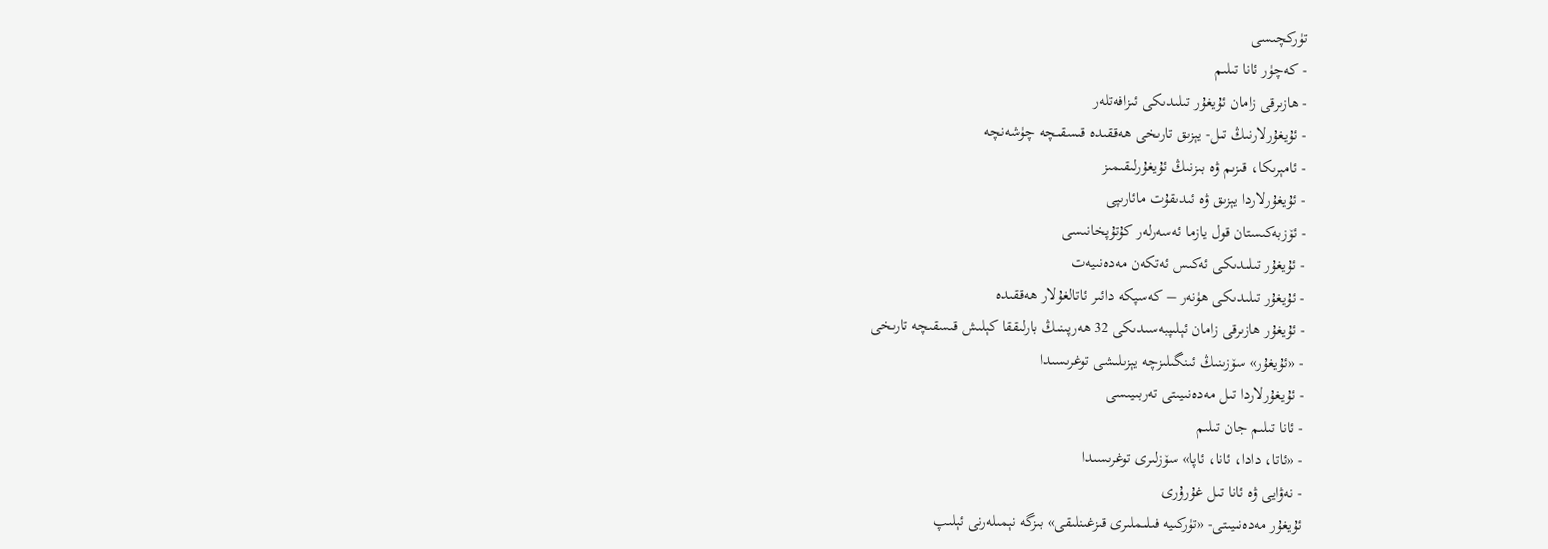تۈركچىسى
- كەچۈر ئانا تىلىم
- ھازىرقى زامان ئۇيغۇر تىلىدىكى ئىزافەتلەر
- ئۇيغۇرلارنىڭ تىل- يېزىق تارىخى ھەققىدە قىسقىچە چۈشەنچە
- ئامېرىكا، قىزىم ۋە بىزنىڭ ئۇيغۇرلىقىمىز
- ئۇيغۇرلاردا يېزىق ۋە ئىدىقۇت مائارىپى
- ئۆزبەكىستان قول يازما ئەسەرلەر كۇتۇپخانىسى
- ئۇيغۇر تىلىدىكى ئەكىس ئەتكەن مەدەنىيەت
- ئۇيغۇر تىلىدىكى ھۈنەر – كەسپكە دائىر ئاتالغۇلار ھەققىدە
- ئۇيغۇر ھازىرقى زامان ئېلىپبەسىدىكى 32 ھەرپىنىڭ بارلىققا كېلىش قىسقىچە تارىخى
- «ئۇيغۇر» سۆزىنىڭ ئىنگىلىزچە يېزىلىشى توغرىسىدا
- ئۇيغۇرلاردا تىل مەدەنىيىتى تەربىيىسى
- ئانا تىلىم جان تىلىم
- «ئاتا، دادا، ئانا، ئاپا» سۆزلىرى توغرىسىدا
- نەۋايى ۋە ئانا تىل غۇرۇرى
ئۇيغۇر مەدەنىيىتى- «تۈركىيە فىلىملىرى قىزغىنلىقى» بىزگە نېمىلەرنى ئېلىپ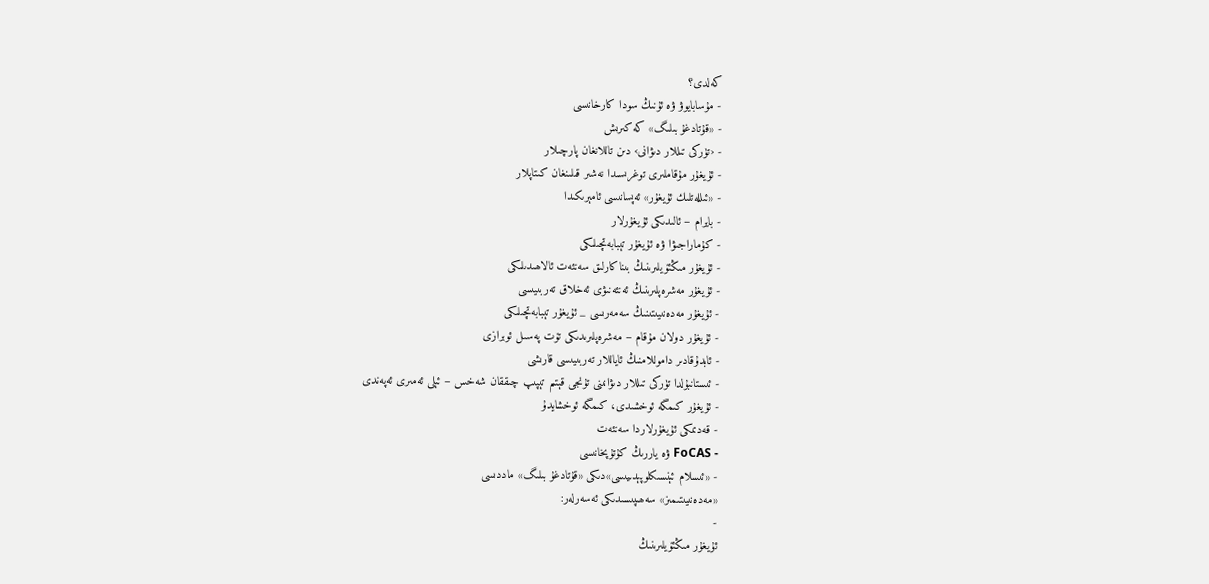كەلدى؟
- مۇسابايوۋ ۋە ئۇنىڭ سودا كارخانىسى
- «قۇتادغۇ بىلىگ» كە كىرىش
- ‹تۈركى تىللار دىۋانى› دىن تاللانغان پارچىلار
- ئۇيغۇر مۇقاملىرى توغرىسىدا نەشىر قىلىنغان كىتاپلار
- «ئىللەتلىك ئۇيغۇر» ئەپسانىسى ئامېرىكىدا
- بايرام – ئالىدىكى ئۇيغۇرلار
- كۇماراجىۋا ۋە ئۇيغۇر تېبابەتچىلىكى
- ئۇيغۇر مىڭئۆيلىرىنىڭ بىناكارلىق سەنئەت ئالاھىدىلىكى
- ئۇيغۇر مەشرەپلىرىنىڭ ئەنئەنىۋى ئەخلاق تەربىيىسى
- ئۇيغۇر مەدەنىيىتىنىڭ سەمەرىسى _ ئۇيغۇر تېبابەتچىلىكى
- ئۇيغۇر دولان مۇقام – مەشرەپلىرىدىكى تۆت پەسىل ئوبرازى
- ئابدۇقادىر داموللامنىڭ ئاياللار تەربىيىسى قارىشى
- ئىستانبۇلدا تۈركى تىللار دىۋانىنى تۇنجى قېتىم تېپىپ چىققان شەخس – ئېلى ئەمىرى ئەپەندى
- ئۇيغۇر كىمگە ئوخشىدى، كىمگە ئوخشايدۇ
- قەدىمكى ئۇيغۇرلاردا سەنئەت
- FoCAS ۋە ياررىڭ كۇتۇپخانىسى
- «ئىسلام ئېنسىكلوپېدىيىسى»دىكى «قۇتادغۇ بىلىگ» ماددىسى
«مەدەنىيىتىمىز» سەھىپىسىدىكى ئەسەرلەر:
-
ئۇيغۇر مىڭئۆيلىرىنىڭ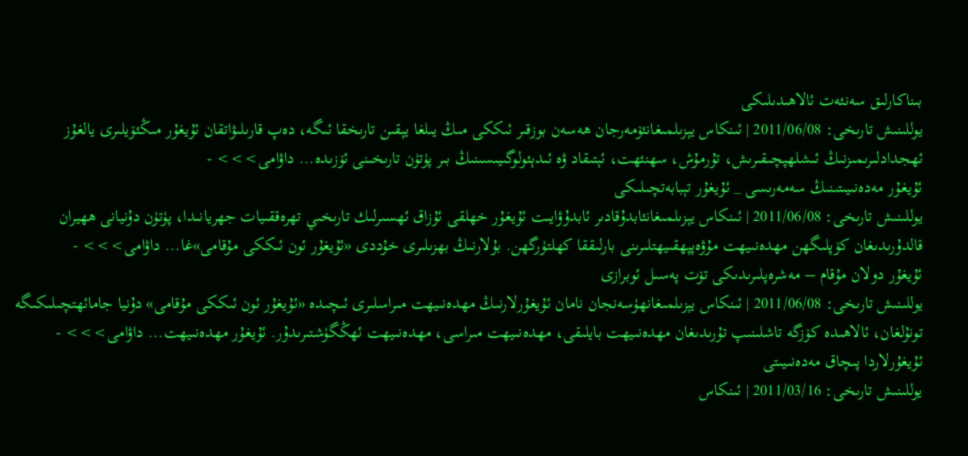بىناكارلىق سەنئەت ئالاھىدىلىكى
يوللىنىش تارىخى: 2011/06/08 | ئىنكاس يېزىلمىغانئۆمەرجان ھەسەن بوزقىر ئىككى مىڭ يىلغا يېقىن تارىخقا ئىگه، دەپ قارىلىۋاتقان ئۇيغۇر مىڭئۆيلىرى يالغۇز ئهجدادلىرىمىزنىڭ ئىشلهپچىقىرىش، تۇرمۇش، سهنئهت، ئېتىقاد ۋە ئىدېئولوگىيىسىنىڭ بىر پۈتۈن تارىخىنى ئۆزىدە... داۋامى>>> -
ئۇيغۇر مەدەنىيىتىنىڭ سەمەرىسى _ ئۇيغۇر تېبابەتچىلىكى
يوللىنىش تارىخى: 2011/06/08 | ئىنكاس يېزىلمىغانئابدۇقادىر ئابدۇۋايىت ئۇيغۇر خهلقى ئۇزاق ئهسىرلىك تارىخىي تهرەققىيات جهريانىدا، پۈتۈن دۇنيانى ھهيران قالدۇرىدىغان كۆپلىگهن مهدەنىيهت مۇۋەپپهقىيهتلىرىنى بارلىققا كهلتۈرگهن. بۇلارنىڭ بهزىلىرى خۇددى «ئۇيغۇر ئون ئىككى مۇقامى»غا... داۋامى>>> -
ئۇيغۇر دولان مۇقام – مەشرەپلىرىدىكى تۆت پەسىل ئوبرازى
يوللىنىش تارىخى: 2011/06/08 | ئىنكاس يېزىلمىغانھۈسەنجان نامان ئۇيغۇرلارنىڭ مهدەنىيهت مىراسلىرى ئىچىدە «ئۇيغۇر ئون ئىككى مۇقامى» دۇنيا جامائهتچىلىكىگه تونۇلغان، ئالاھىدە كۆزگه تاشلىنىپ تۇرىدىغان مهدەنىيهت بايلىقى، مهدەنىيهت مىراسى، مهدەنىيهت ئهڭگۈشتىرىدۇر. ئۇيغۇر مهدەنىيهت... داۋامى>>> -
ئۇيغۇرلاردا پىچاق مەدەنىيىتى
يوللىنىش تارىخى: 2011/03/16 | ئىنكاس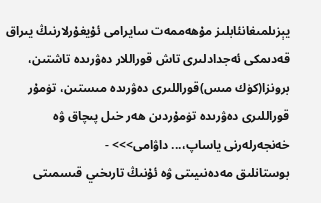يېزىلمىغانئابلىز مۇھەممەت سايرامى ئۇيغۇرلارنىڭ يىراق قەدىمكى ئەجدادلىرى تاش قوراللار دەۋرىدە تاشتىن، برونزا(كۈك مىس)قوراللىرى دەۋرىدە مىستىن، تۈمۇر قوراللىرى دەۋرىدە تۈمۇردىن ھەر خىل پىچاق ۋە خەنجەرلەرنى ياساپ،... داۋامى>>> -
بوستانلىق مەدەنىيىتى ۋە ئۇنىڭ تارىخىي قىسمىتى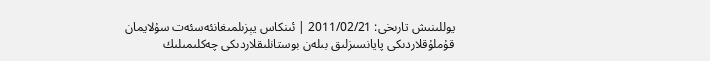يوللىنىش تارىخى: 2011/02/21 | ئىنكاس يېزىلمىغانئەسئەت سۇلايمان قۇملۇقلاردىكى پايانسىزلىق بىلەن بوستانلىقلاردىكى چەكلىمىلىك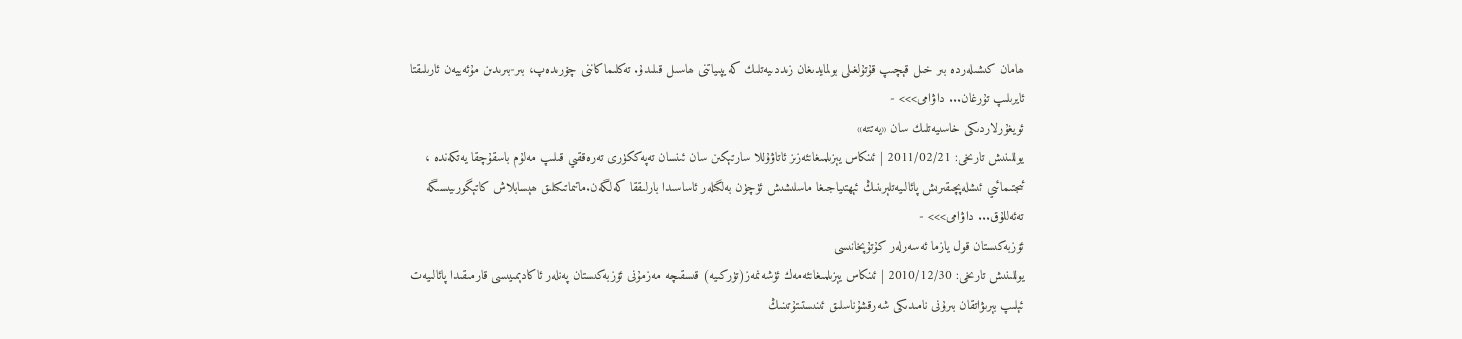ھامان كىشىلەردە بىر خىل قېچىپ قۇتۇلغىلى بولمايدىغان زىددىيەتلىك كەيپىياتنى ھاسىل قىلىدۇ. تەكلىماكاننى چۆرىدەپ، بىر-بىرىدىن مۇئەييەن ئارىلىقتا ئايرىلىپ تۇرغان... داۋامى>>> -
ئويغۇرلاردىكى خاسىيەتلىك سان «يەتتە»
يوللىنىش تارىخى: 2011/02/21 | ئىنكاس يېزىلمىغانئەزىز ئاتاۋۇللا سارتېكىن سان ئىنسان تەپەككۈرى تەرەققىي قىلىپ مەلۇم باسقۇچقا يەتكەندە ، ئىجتىمائىي ئىشلەپچىقىرىش پائالىيەتلېرىنىڭ ئېھتىياجىغا ماسلىشىش ئۈچۈن بەلگىلەر ئاساسىدا بارلىققا كەلگەن.ماتىماتىكىلىق ھېسابلاش كاتېگورىيىسىگە تەئەللۇق... داۋامى>>> -
ئۆزبەكىستان قول يازما ئەسەرلەر كۇتۇپخانىسى
يوللىنىش تارىخى: 2010/12/30 | ئىنكاس يېزىلمىغانئەمەك ئۈشەنمەز(تۈركىيە) قىسقىچە مەزمۇنى ئۆزبەكىستان پەنلەر ئاكادېمىيىسى قارمىقىدا پائالىيەت ئېلىپ بېرىۋاتقان بىرۇنى نامىدىكى شەرقشۇناسلىق ئىنىستىتۇتىنىڭ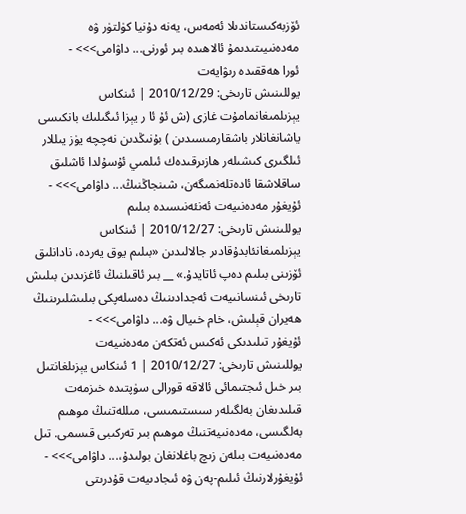ئۆزبەكىستاندىلا ئەمەس، يەنە دۇنيا كۈلتۈر ۋە مەدەنىيىتىدىمۇ ئالاھىدە بىر ئورنى... داۋامى>>> -
ئورا ھەققىدە رىۋايەت
يوللىنىش تارىخى: 2010/12/29 | ئىنكاس يېزىلمىغانمامۇت غازى (ش ئۇ ئا ر يېزا ئىگىلىك بانكىسى ياشانغانلار باشقارمىسىدىن ) بۇنىڭدىن نەچچە يۈز يىللار ئىلگىرى كىشىلەر ھازىرقىدەك ئىلمىي ئۇسۇلدا ئاشلىق ساقلاشقا ئادەتلەنمىگەن، شىنجاڭنىڭ... داۋامى>>> -
ئۇيغۇر مەدەنىيەت ئەنئەنىسىدە بىلىم
يوللىنىش تارىخى: 2010/12/27 | ئىنكاس يېزىلمىغانئابدۇقادىر جالالىدىن «بىلىم يوق يەردە، نادانلىق ئۆزىنى بىلىم دەپ ئاتايدۇ.» __ بىر ئاقىلنىڭ ئاغزىدىن بىلىش تارىخى ئىنسانىيەت ئەجدادىنىڭ دەسلەپكى بىلىشلىرىنىڭ ھەيران قېلىش، خام خىيال ۋە... داۋامى>>> -
ئۇيغۇر تىلىدىكى ئەكىس ئەتكەن مەدەنىيەت
يوللىنىش تارىخى: 2010/12/27 | 1 ئىنكاس يېزىلغانتىل بىر خىل ئىجتىمائى ئالاقە قورالى سۈپتىدە خىزمەت قىلىدىغان بەلگىلەر سىستىمىسى، مىللەتنىڭ موھىم بەلگىسى، مەدەنىيەتنىڭ موھىم بىر تەركىبى قىسمى. تىل مەدەنىيەت بىلەن زىچ باغلانغان بولىدۇ،... داۋامى>>> -
ئۇيغۇرلارنىڭ ئىلىم-پەن ۋە ئىجادىيەت قۇدرىتى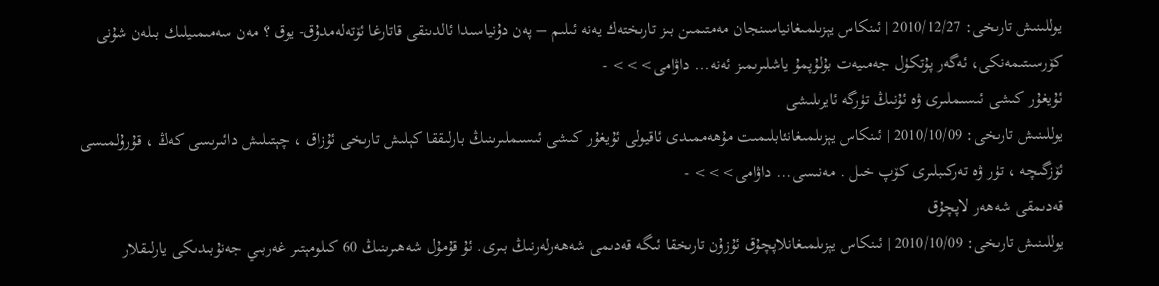يوللىنىش تارىخى: 2010/12/27 | ئىنكاس يېزىلمىغانياسىنجان مەمتىمىن بىز تارىختەك يەنە ئىلىم – پەن دۇنياسىدا ئالدىنقى قاتارغا ئۆتەلەمدۇق- يوق ؟ مەن سەمىمىيلىك بىلەن شۇنى كۆرسىتىمەنكى، ئەگەر پۇتكۈل جەمىيەت بۇلۇپمۇ ياشلىرىمىز ئەنە... داۋامى>>> -
ئۇيغۇر كىشى ئىسىملىرى ۋە ئۇنىڭ تۈرگە ئايرىلىشى
يوللىنىش تارىخى: 2010/10/09 | ئىنكاس يېزىلمىغانئابلىمىت مۇھەممىدى ئاقيولى ئۇيغۇر كىشى ئىسىملىرىنىڭ بارلىققا كېلىش تارىخى ئۇزاق ، چېتىلىش دائىرىسى كەڭ ، قۇرۇلمىسى ئۆزگىچە ، تۈر ۋە تەركىبلىرى كۆپ خىل . مەنىسى... داۋامى>>> -
قەدىمقى شەھەر لاپچۇق
يوللىنىش تارىخى: 2010/10/09 | ئىنكاس يېزىلمىغانلاپچۇق ئۇزۇن تارىخقا ئىگە قەدىمى شەھەرلەرنىڭ بىرى. ئۇ قۇمۇل شەھىرىنىڭ 60 كىلومېتىر غەربىي جەنۇبىدىكى يارلىقلار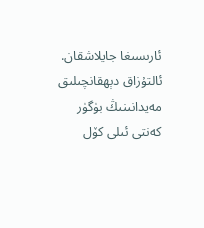ئارىسىغا جايلاشقان. ئالتۇزاق دېھقانچىلىق مەيدانىنىڭ بۈگۈر كەنتى ئىلى كۆل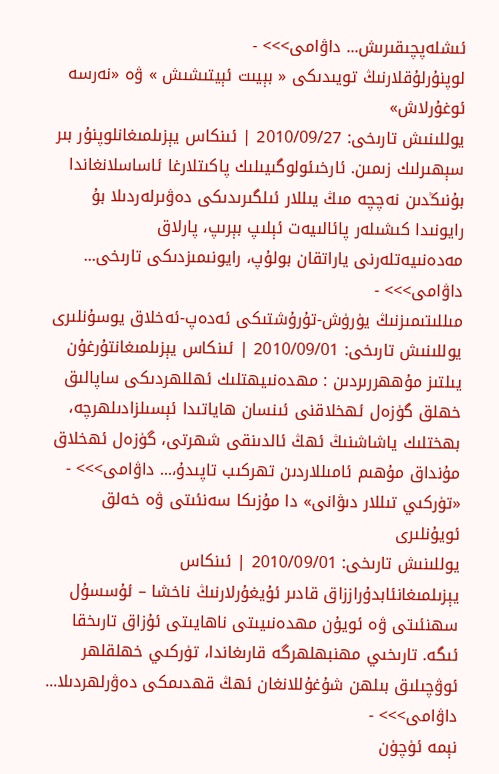ئىشلەپچىقىرىش... داۋامى>>> -
لوپنۇرلۇقلارنىڭ تويىدىكى « بېيىت ئېيتىشىش » ۋە «نەرسە ئوغۇرلاش»
يوللىنىش تارىخى: 2010/09/27 | ئىنكاس يېزىلمىغانلوپنۇر بىر سېھىرلىك زىمىن. ئارخىئولوگىيىلىك پاكىتلارغا ئاساسلانغاندا بۇنىڭدىن نەچچە مىڭ يىللار ئىلگىرىدىكى دەۋىرلەردىلا بۇ رايونىدا كىشىلەر پائالىيەت ئېلىپ بېرىپ، پارلاق مەدەنىيەتلەرنى ياراتقان بولۇپ، رايونىمىزدىكى تارىخى... داۋامى>>> -
مىللىتىمىزنىڭ يۈرۈش-تۇرۇشتىكى ئەدەپ-ئەخلاق يوسۇنلىرى
يوللىنىش تارىخى: 2010/09/01 | ئىنكاس يېزىلمىغانتۇرغۇن يىلتىز مۇھهررىردىن : مهدەنىيهتلىك ئهللهردىكى ساپالىق خهلق گۈزەل ئهخلاقنى ئىنسان ھاياتىدا ئېسىلزادىلهرچه، بهختلىك ياشاشنىڭ ئهڭ ئالدىنقى شهرتى، گۈزەل ئهخلاق مۇنداق مۇھىم ئامىللاردىن تهركىب تاپىدۇ،... داۋامى>>> -
«تۈركىي تىللار دىۋانى» دا مۇزىكا سەنئىتى ۋە خەلق ئويۇنلىرى
يوللىنىش تارىخى: 2010/09/01 | ئىنكاس يېزىلمىغانئابدۇراززاق قادىر ئۇيغۇرلارنىڭ ناخشا – ئۇسسۇل سهنئىتى ۋە ئويۇن مهدەنىيىتى ناھايىتى ئۇزاق تارىخقا ئىگه. تارىخىي مهنبهلهرگه قارىغاندا، تۈركىي خهلقلهر ئوۋچىلىق بىلهن شۇغۇللانغان ئهڭ قهدىمكى دەۋرلهردىلا... داۋامى>>> -
نېمە ئۈچۈن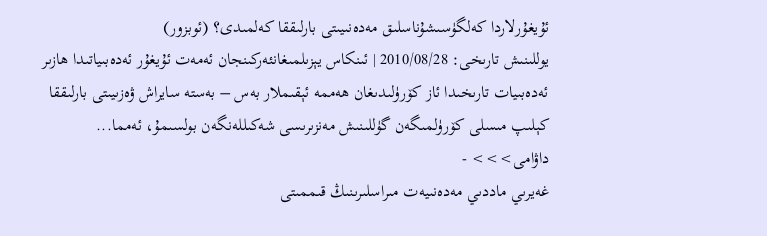ئۇيغۇرلاردا كەلگۈسىشۇناسلىق مەدەنىيىتى بارلىققا كەلمىدى؟ (ئوبزور)
يوللىنىش تارىخى: 2010/08/28 | ئىنكاس يېزىلمىغانئەركىنجان ئەمەت ئۇيغۇر ئەدەبىياتىدا ھازىر ئەدەبىيات تارىخىدا ئاز كۆرۈلىدىغان ھەممە ئېقىملار بەس – بەستە سايراش ۋەزىيىتى بارلىققا كېلىپ مىسلى كۆرۈلمىگەن گۈللىنىش مەنزىرىسى شەكىللەنگەن بولسىمۇ، ئەمما... داۋامى>>> -
غەيرىي ماددىي مەدەنىيەت مىراسلىرىنىڭ قىممىتى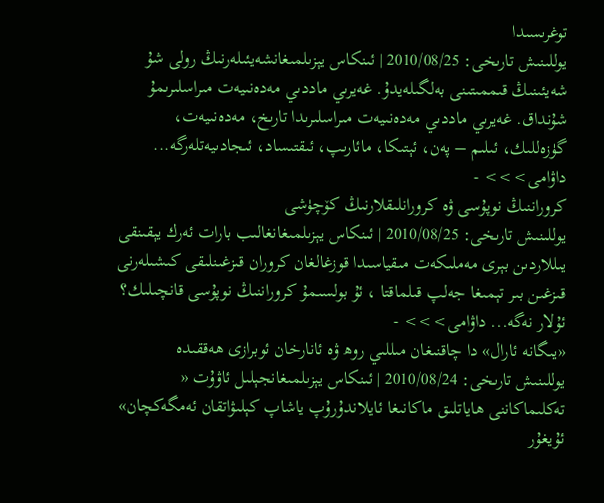توغرىسىدا
يوللىنىش تارىخى: 2010/08/25 | ئىنكاس يېزىلمىغانشەيئىلەرنىڭ رولى شۇ شەيئىنىڭ قىممىتىنى بەلگىلەيدۇ. غەيرىي ماددىي مەدەنىيەت مىراسلىرىمۇ شۇنداق. غەيرىي ماددىي مەدەنىيەت مىراسلىرىدا تارىخ، مەدەنىيەت، گۈزەللىك، ئىلىم – پەن، ئېتىكا، مائارىپ، ئىقتىساد، ئىجادىيەتلەرگە... داۋامى>>> -
كروراننىڭ نوپۇسى ۋە كرورانلىقلارنىڭ كۆچۈشى
يوللىنىش تارىخى: 2010/08/25 | ئىنكاس يېزىلمىغانغالىب بارات ئەرك يېقىنقى يىللاردىن بېرى مەملىكەت مىقياسىدا قوزغالغان كروران قىزغىنلىقى كىشىلەرنى قىزغىن بىر تېمىغا جەلپ قىلماقتا ، ئۇ بولسىمۇ كروراننىڭ نوپۇسى قانچىلىك؟ ئۇلار نەگە... داۋامى>>> -
«يىگانە ئارال» دا چاقنىغان مىللىي روھ ۋە ئانارخان ئوبرازى ھەققىدە
يوللىنىش تارىخى: 2010/08/24 | ئىنكاس يېزىلمىغانجېلىل ئاۋۇت « تەكلىماكاننى ھاياتلىق ماكانىغا ئايلاندۇرۇپ ياشاپ كېلىۋاتقان ئەمگەكچان» ئۇيغۇر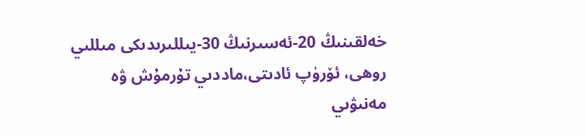خەلقىنىڭ 20-ئەسىرنىڭ 30-يىللىرىدىكى مىللىي روھى، ئۆرۈپ ئادىتى،ماددىي تۇرمۇش ۋە مەنىۋىي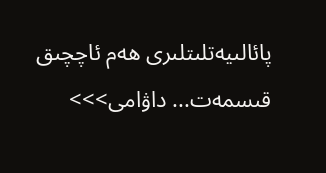پائالىيەتلىتلىرى ھەم ئاچچىق قىسمەت... داۋامى>>>